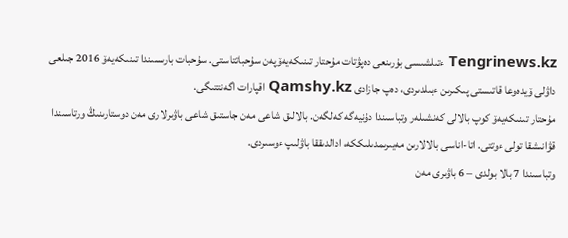Tengrinews.kz ءتىلشىسى بۇرىنعى دەپۋتات مۇحتار تىنىكەيەۆپەن سۇحباتتاستى. سۇحبات بارىسىندا تىنىكەيەۆ 2016 جىلعى داۋلى ۆيدەوعا قاتىستى پىكىرىن ءبىلدىردى، دەپ جازادى Qamshy.kz اقپارات اگەنتتىگى.
مۇحتار تىنىكەيەۆ كوپ بالالى كەنشىلەر وتباسىندا دۇنيەگە كەلگەن. بالالىق شاعى مەن جاستىق شاعى باۋىرلارى مەن دوستارىنىڭ ورتاسىندا قۋانىشقا تولى ءوتتى. اتا-اناسى بالالارىن مەيىرىمدىلىككە، ادالدىققا باۋلىپ ءوسىردى.
وتباسىندا 7 بالا بولدى – 6 باۋىرى مەن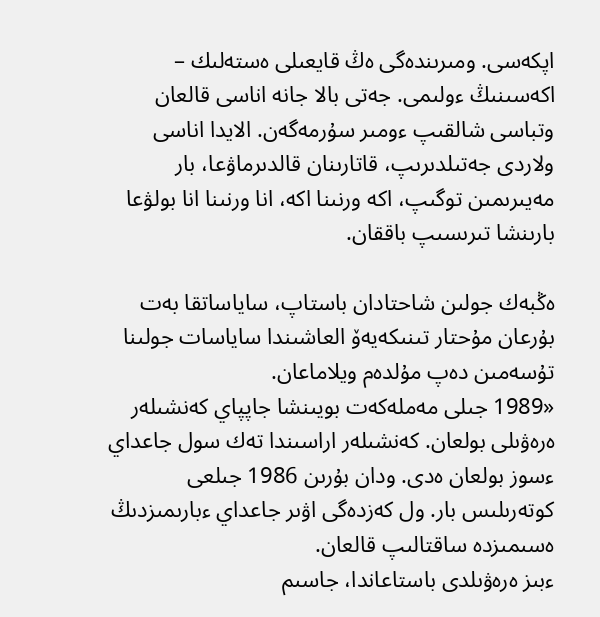اپكەسى. ومىرىندەگى ەڭ قايعىلى ەستەلىك – اكەسىنىڭ ءولىمى. جەتى بالا جانە اناسى قالعان وتباسى شالقىپ ءومىر سۇرمەگەن. الايدا اناسى ولاردى جەتىلدىرىپ، قاتارىنان قالدىرماۋعا، بار مەيىرىمىن توگىپ، اكە ورنىنا اكە، انا ورنىنا انا بولۋعا بارىنشا تىرىسىپ باققان.

ەڭبەك جولىن شاحتادان باستاپ، ساياساتقا بەت بۇرعان مۇحتار تىنىكەيەۆ العاشىندا ساياسات جولىنا تۇسەمىن دەپ مۇلدەم ويلاماعان.
«1989 جىلى مەملەكەت بويىنشا جاپپاي كەنشىلەر ەرەۋىلى بولعان. كەنشىلەر اراسىندا تەك سول جاعداي ءسوز بولعان ەدى. ودان بۇرىن 1986 جىلعى كوتەرىلىس بار. ول كەزدەگى اۋىر جاعداي ءبارىمىزدىڭ ەسىمىزدە ساقتالىپ قالعان.
ءبىز ەرەۋىلدى باستاعاندا، جاسىم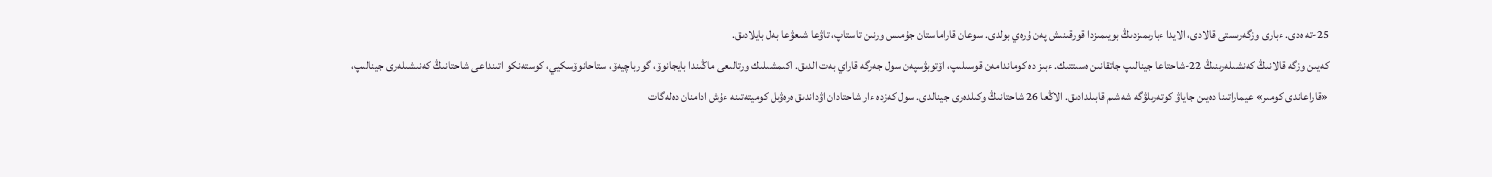25-تە ەدى. ءبارى وزگەرىستى قالادى، الايدا ءبارىمىزدىڭ بويىمىزدا قورقىنىش پەن ۇرەي بولدى. سوعان قاراماستان جۇمىس ورنىن تاستاپ، تاۋعا شىعۋعا بەل بايلادىق.
كەيىن وزگە قالانىڭ كەنشىلەرىنىڭ 22-شاحتاعا جينالىپ جاتقانىن ەسىتتىك. ءبىز دە كوماندامەن قوسىلىپ، اۆتوبۋسپەن سول جەرگە قاراي بەت الدىق. اكىمشىلىك ورتالىعى ماڭىندا بايجانوۆ، گورباچيەۆ، ستاحانوۆسكيي، كوستەنكو اتىنداعى شاحتانىڭ كەنىشىلەرى جينالىپ، «قاراعاندى كومىر» عيماراتىنا دەيىن جاياۋ كوتەرىلۋگە شەشىم قابىلدادىق. الاڭعا 26 شاحتانىڭ وكىلدەرى جينالدى. سول كەزدە ءار شاحتادان اۋداندىق ەرەۋىل كوميتەتىنە ءۇش ادامنان دەلەگات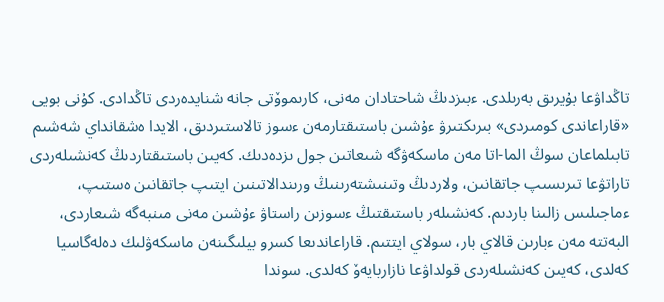تاڭداۋعا بۇيرىق بەرىلدى. ءبىزدىڭ شاحتادان مەنى، كارىموۆتى جانە شنايدەردى تاڭدادى. كۇنى بويى «قاراعاندى كومىردى» بىرىكتىرۋ ءۇشىن باستىقتارمەن ءسوز تالاستىردىق، الايدا ەشقانداي شەشىم تابىلماعان سوڭ الما-اتا مەن ماسكەۋگە شىعاتىن جول ىزدەدىك. كەيىن باستىقتاردىڭ كەنشىلەردى تاراتۋعا تىرىسىپ جاتقانىن، ولاردىڭ وتىنىشتەرىنىڭ ورىندالاتىنىن ايتىپ جاتقانىن ەستىپ، ءماجىلىس زالىنا باردىم. كەنشىلەر باستىقتىڭ ءسوزىن راستاۋ ءۇشىن مەنى مىنبەگە شىعاردى، البەتتە مەن ءبارىن قالاي بار، سولاي ايتتىم. قاراعاندىعا كسرو بيلىگىنەن ماسكەۋلىك دەلەگاسيا كەلدى، كەيىن كەنشىلەردى قولداۋعا نازاربايەۆ كەلدى. سوندا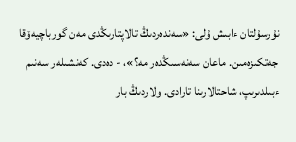نۇرسۇلتان ءابىش ۇلى: «سەندەردىڭ تالاپتارىڭدى مەن گورباچيەۆقا جەتكىزەمىن. ماعان سەنەسىڭدەر مە؟»، - دەدى. كەنشىلەر سەنىم ءبىلدىرىپ، شاحتالارىنا تارادى. ولاردىڭ بار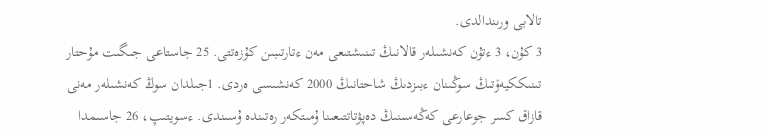تالابى ورىندالدى.
3 كۇن، 3 ءتۇن كەنشىلەر قالانىڭ تىنىشتىعى مەن ءتارتىبىن كۇزەتتى. 25 جاستاعى جىگىت مۇحتار تىنىككيەۆتىڭ سوڭىنان ءبىزدىڭ شاحتانىڭ 2000 كەنشىسى ەردى. 1جىلدان سوڭ كەنشىلەر مەنى قازاق كسر جوعارعى كەڭەسىنىڭ دەپۋتاتتىعىنا ۇمىتكەر رەتىندە ۇسىندى. ءسويتىپ، 26 جاسىمدا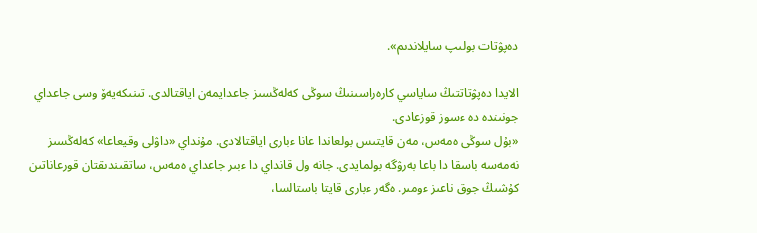دەپۋتات بولىپ سايلاندىم».

الايدا دەپۋتاتتىڭ ساياسي كارەراسىنىڭ سوڭى كەلەڭسىز جاعدايمەن اياقتالدى. تىنىكەيەۆ وسى جاعداي جونىندە دە ءسوز قوزعادى.
«بۇل سوڭى ەمەس، مەن قايتىس بولعاندا عانا ءبارى اياقتالادى. مۇنداي «داۋلى وقيعاعا» كەلەڭسىز نەمەسە باسقا دا باعا بەرۋگە بولمايدى. جانە ول قانداي دا ءبىر جاعداي ەمەس، ساتقىندىقتان قورعاناتىن كۇشىڭ جوق ناعىز ءومىر. ەگەر ءبارى قايتا باستالسا،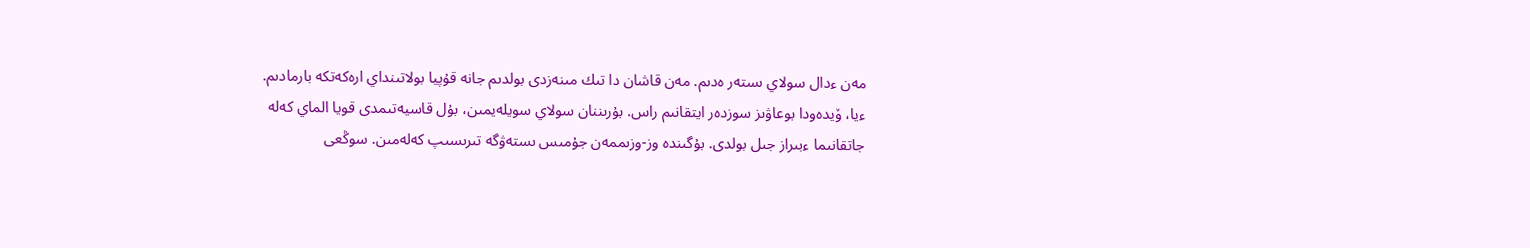مەن ءدال سولاي ىستەر ەدىم. مەن قاشان دا تىك مىنەزدى بولدىم جانە قۇپيا بولاتىنداي ارەكەتكە بارمادىم.
ءيا، ۆيدەودا بوعاۋىز سوزدەر ايتقانىم راس. بۇرىننان سولاي سويلەيمىن، بۇل قاسيەتىمدى قويا الماي كەلە جاتقانىما ءبىراز جىل بولدى. بۇگىندە وز-وزىممەن جۇمىس ىستەۋگە تىرىسىپ كەلەمىن. سوڭعى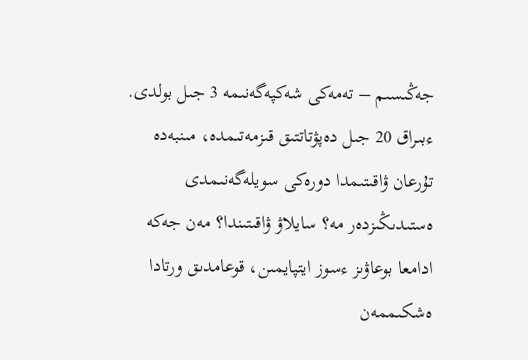جەڭىسىم – تەمەكى شەكپەگەنىمە 3 جىل بولدى.
ءبىراق 20 جىل دەپۋتاتتىق قىزمەتىمدە، مىنبەدە تۇرعان ۋاقىتىمدا دورەكى سويلەگەنىمدى ەستىدىڭىزدەر مە؟ سايلاۋ ۋاقىتىندا؟ مەن جەكە ادامعا بوعاۋىز ءسوز ايتپايمىن، قوعامدىق ورتادا ەشكىممەن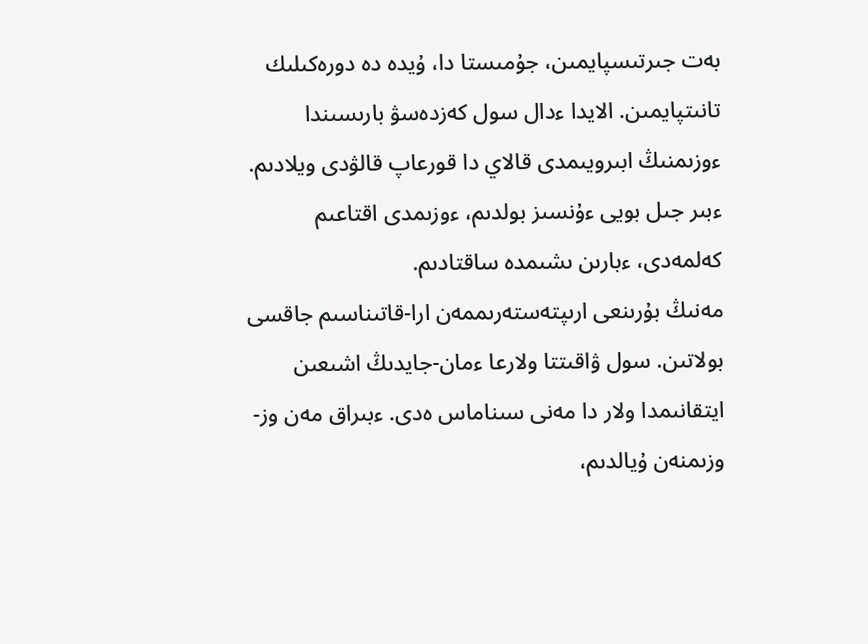بەت جىرتىسپايمىن، جۇمىستا دا، ۇيدە دە دورەكىلىك تانىتپايمىن. الايدا ءدال سول كەزدەسۋ بارىسىندا ءوزىمنىڭ ابىرويىمدى قالاي دا قورعاپ قالۋدى ويلادىم. ءبىر جىل بويى ءۇنسىز بولدىم، ءوزىمدى اقتاعىم كەلمەدى، ءبارىن ىشىمدە ساقتادىم.
مەنىڭ بۇرىنعى ارىپتەستەرىممەن ارا-قاتىناسىم جاقسى بولاتىن. سول ۋاقىتتا ولارعا ءمان-جايدىڭ اشىعىن ايتقانىمدا ولار دا مەنى سىناماس ەدى. ءبىراق مەن وز-وزىمنەن ۇيالدىم،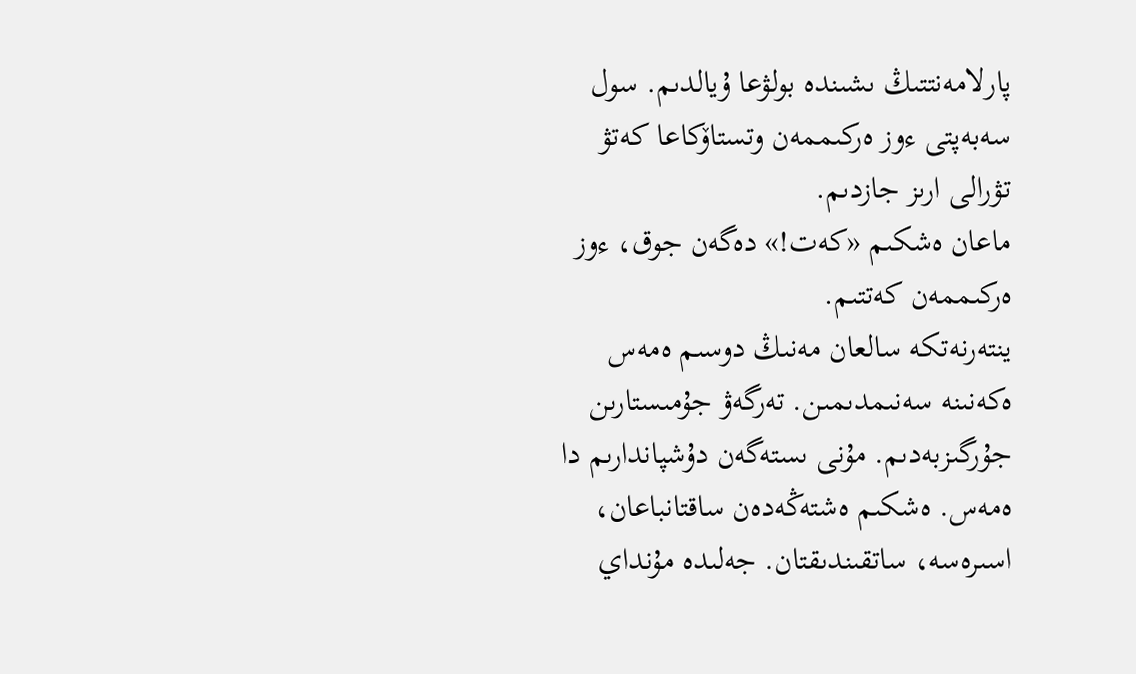پارلامەنتتىڭ ىشىندە بولۋعا ۇيالدىم. سول سەبەپتى ءوز ەركىممەن وتستاۆكاعا كەتۋ تۋرالى ارىز جازدىم.
ماعان ەشكىم «كەت!» دەگەن جوق، ءوز ەركىممەن كەتتىم.
ينتەرنەتكە سالعان مەنىڭ دوسىم ەمەس ەكەنىنە سەنىمدىمىن. تەرگەۋ جۇمىستارىن جۇرگىزبەدىم. مۇنى ىستەگەن دۇشپاندارىم دا ەمەس. ەشكىم ەشتەڭەدەن ساقتانباعان، اسىرەسە، ساتقىندىقتان. جەلىدە مۇنداي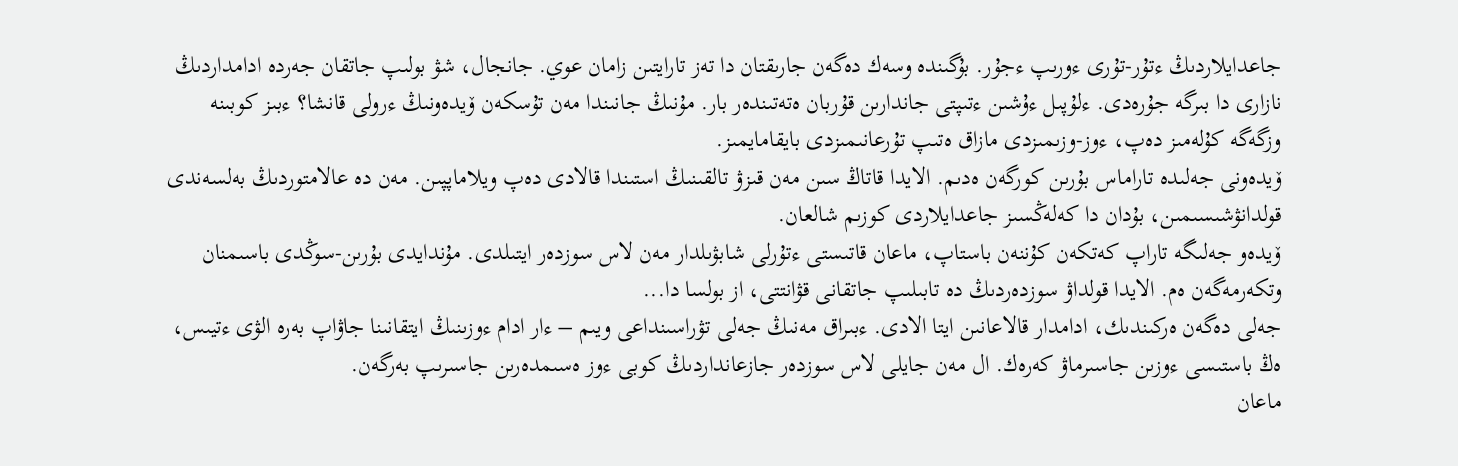جاعدايلاردىڭ ءتۇر-تۇرى ءورىپ ءجۇر. بۇگىندە وسەك دەگەن جارىقتان دا تەز تارايتىن زامان عوي. جانجال، شۋ بولىپ جاتقان جەردە ادامداردىڭ نازارى دا بىرگە جۇرەدى. ءلۇپىل ءۇشىن ءتىپتى جاندارىن قۇربان ەتەتىندەر بار. مۇنىڭ جانىندا مەن تۇسكەن ۆيدەونىڭ ءرولى قانشا؟ ءبىز كوبىنە وزگەگە كۇلەمىز دەپ، ءوز-وزىمىزدى مازاق ەتىپ تۇرعانىمىزدى بايقامايمىز.
ۆيدەونى جەلىدە تاراماس بۇرىن كورگەن ەدىم. الايدا قاتاڭ سىن مەن قىزۋ تالقىنىڭ استىندا قالادى دەپ ويلاماپپىن. مەن دە عالامتوردىڭ بەلسەندى قولدانۋشىسىمىن، بۇدان دا كەلەڭسىز جاعدايلاردى كوزىم شالعان.
ۆيدەو جەلىگە تاراپ كەتكەن كۇننەن باستاپ، ماعان قاتىستى ءتۇرلى شابۋىلدار مەن لاس سوزدەر ايتىلدى. مۇندايدى بۇرىن-سوڭدى باسىمنان وتكەرمەگەن ەم. الايدا قولداۋ سوزدەردىڭ دە تابىلىپ جاتقانى قۋانتتى، از بولسا دا...
جەلى دەگەن ەركىندىك، ادامدار قالاعانىن ايتا الادى. ءبىراق مەنىڭ جەلى تۋراسىنداعى ويىم – ءار ادام ءوزىنىڭ ايتقانىنا جاۋاپ بەرە الۋى ءتيىس، ەڭ باستىسى ءوزىن جاسىرماۋ كەرەك. ال مەن جايلى لاس سوزدەر جازعانداردىڭ كوبى ءوز ەسىمدەرىن جاسىرىپ بەرگەن.
ماعان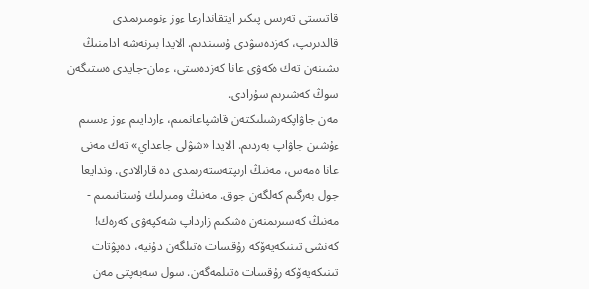قاتىستى تەرىس پىكىر ايتقاندارعا ءوز ءنومىرىمدى قالدىرىپ، كەزدەسۋدى ۇسىندىم. الايدا بىرنەشە ادامنىڭ ىشىنەن تەك ەكەۋى عانا كەزدەستى، ءمان-جايدى ەستىگەن سوڭ كەشىرىم سۇرادى.
مەن جاۋاپكەرشىلىكتەن قاشپاعانمىم، ءاردايىم ءوز ءىسىم ءۇشىن جاۋاپ بەردىم. الايدا «شۋلى جاعداي» تەك مەنى عانا ەمەس، مەنىڭ ارىپتەستەرىمدى دە قارالادى. وندايعا جول بەرگىم كەلگەن جوق. مەنىڭ ومىرلىك ۇستانىمىم - مەنىڭ كەسىرىمنەن ەشكىم زارداپ شەكپەۋى كەرەك!
كەنشى تىنىكەيەۆكە رۇقسات ەتىلگەن دۇنيە، دەپۋتات تىنىكەيەۆكە رۇقسات ەتىلمەگەن. سول سەبەپتى مەن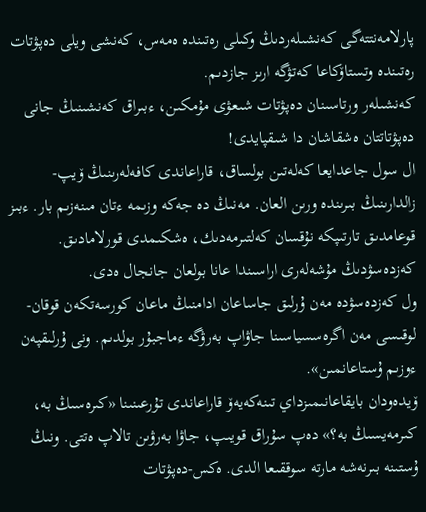پارلامەنتتەگى كەنشىلەردىڭ وكىلى رەتىندە ەمەس، كەنشى ويلى دەپۋتات رەتىندە وتستاۆكاعا كەتۋگە ارىز جازدىم.
كەنشىلەر ورتاسىنان دەپۋتات شىعۋى مۇمكىن، ءبىراق كەنشىنىڭ جانى دەپۋتاتتان ەشقاشان دا شىقپايدى!
ال سول جاعدايعا كەلەتىن بولساق، قاراعاندى كافەلەرىنىڭ ۆيپ-زالدارىنىڭ بىرىندە ورىن العان. مەنىڭ دە جەكە وزىمە ءتان مىنەزىم بار. ءبىز قوعامدىق تارتىپكە نۇقسان كەلتىرمەدىك، ەشكىمدى قورلامادىق. كەزدەسۋدىڭ مۇشەلەرى اراسىندا عانا بولعان جانجال ەدى.
ول كەزدەسۋدە مەن ۇرلىق جاساعان ادامنىڭ ماعان كورسەتكەن قوقان-لوقىسى مەن اگرەسسياسىنا جاۋاپ بەرۋگە ءماجبۇر بولدىم. ونى ۇرلىقپەن ءوزىم ۇستاعانمىن».
ۆيدەودان بايقاعانىمىزداي تىنەكەيەۆ قاراعاندى تۇرعىنىنا «كىرەسىڭ بە، كىرمەيسىڭ بە؟» دەپ سۇراق قويىپ، جاۋا بەرۋىن تالاپ ەتتى. ونىڭ ۇستىنە بىرنەشە مارتە سوققىعا الدى. ەكس-دەپۋتات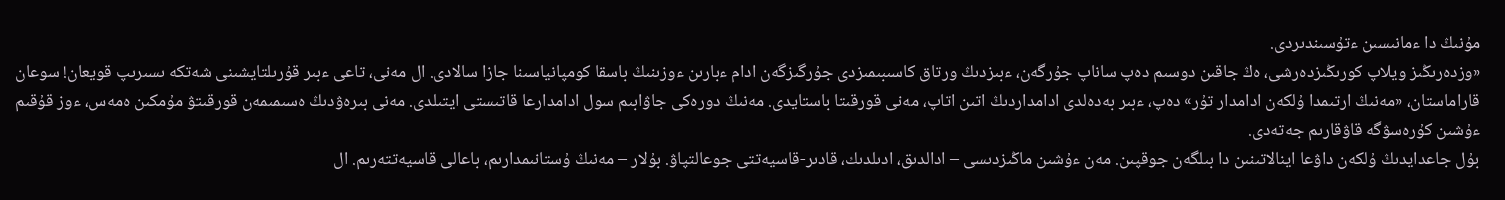مۇنىڭ دا ءمانىسىن ءتۇسىندىردى.
«وزدەرىڭىز ويلاپ كورىڭىزدەرشى، ەڭ جاقىن دوسىم دەپ ساناپ جۇرگەن، ءبىزدىڭ ورتاق كاسىبىمىزدى جۇرگىزگەن ادام ءبارىن ءوزىنىڭ باسقا كومپانياسىنا جازا سالادى. ال مەنى، تاعى ءبىر قۇرىلتايشىنى شەتكە ىسىرىپ قويعان! سوعان قاراماستان، «مەنىڭ ارتىمدا ۇلكەن ادامدار تۇر» دەپ، ءبىر بەدەلدى ادامداردىڭ اتىن اتاپ، مەنى قورقىتا باستايدى. مەنىڭ دورەكى جاۋابىم سول ادامدارعا قاتىستى ايتىلدى. مەنى بىرەۋدىڭ ەسىمىمەن قورقىتۋ مۇمكىن ەمەس، ءوز قۇقىم ءۇشىن كۇرەسۋگە قاۋقارىم جەتەدى.
بۇل جاعدايدىڭ ۇلكەن داۋعا اينالاتىنىن دا بىلگەن جوقپىن. مەن ءۇشىن ماڭىزدىسى – ادالدىق، ادىلدىك، قادىر-قاسيەتتى جوعالتپاۋ. بۇلار – مەنىڭ ۇستانىمدارىم، باعالى قاسيەتتەرىم. ال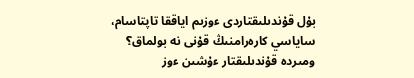بۇل قۇندىلىقتاردى ءوزىم اياققا تاپتاسام، ساياسي كارەرامنىڭ قۇنى نە بولماق؟ ومىردە قۇندىلىقتار ءۇشىن ءوز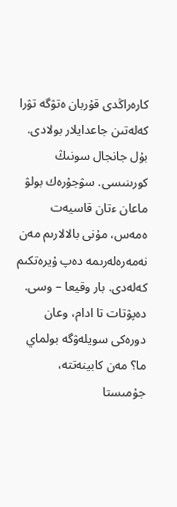كارەراڭدى قۇربان ەتۋگە تۋرا كەلەتىن جاعدايلار بولادى. بۇل جانجال سونىڭ كورىنىسى. سۋجۇرەك بولۋ ماعان ءتان قاسيەت ەمەس، مۇنى بالالارىم مەن نەمەرەلەرىمە دەپ ۇيرەتكىم كەلەدى. بار وقيعا – وسى.
دەپۋتات تا ادام، وعان دورەكى سويلەۋگە بولماي ما؟ مەن كابينەتتە، جۇمىستا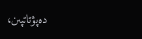دەپۋتاتپىن،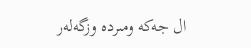ال جەكە ومىردە وزگەلەر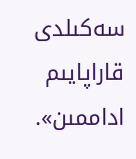سەكىلدى قاراپايىم اداممىن».